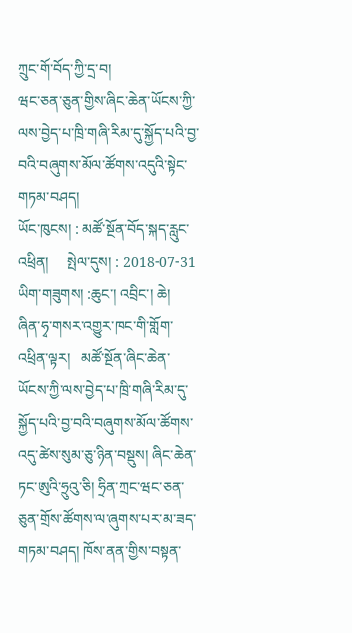ཀྲུང་གོ་བོད་ཀྱི་དྲ་བ།
ཝང་ཅན་ཅུན་གྱིས་ཞིང་ཆེན་ཡོངས་ཀྱི་ལས་བྱེད་པ་ཁྲི་གཞི་རིམ་དུ་སྐྱོད་པའི་བྱ་བའི་བཞུགས་མོལ་ཚོགས་འདུའི་སྟེང་གཏམ་བཤད།
ཡོང་ཁུངས། : མཚོ་སྔོན་བོད་སྐད་རླུང་འཕྲིན།     སྤེལ་དུས། : 2018-07-31
ཡིག་གཟུགས། :ཆུང་། འབྲིང་། ཆེ།
ཞིན་ཧྭ་གསར་འགྱུར་ཁང་གི་གློག་འཕྲིན་ལྟར།   མཚོ་སྔོན་ཞིང་ཆེན་ཡོངས་ཀྱི་ལས་བྱེད་པ་ཁྲི་གཞི་རིམ་དུ་སྐྱོད་པའི་བྱ་བའི་བཞུགས་མོལ་ཚོགས་འདུ་ཚེས་སུམ་ཅུ་ཉིན་བསྡུས། ཞིང་ཆེན་ཏང་ཨུའི་ཧྲུའུ་ཅི། ཧྲིན་ཀྲང་ཝང་ཅན་ཅུན་གྲོས་ཚོགས་ལ་ཞུགས་པར་མ་ཟད་གཏམ་བཤད། ཁོས་ནན་གྱིས་བསྟན་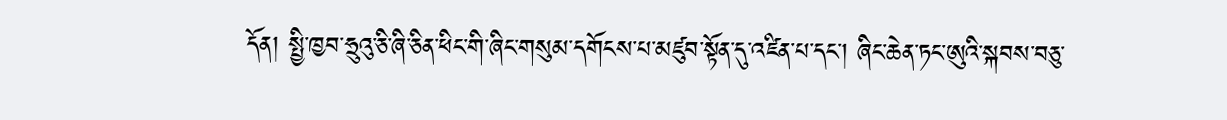དོན། སྤྱི་ཁྱབ་ཧྲུའུ་ཅི་ཞི་ཅིན་ཕིང་གི་ཞིང་གསུམ་དགོངས་པ་མཛུབ་སྟོན་དུ་འཛིན་པ་དང་། ཞིང་ཆེན་ཏང་ཨུའི་སྐབས་བཅུ་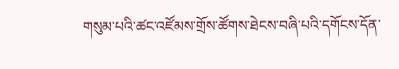གསུམ་པའི་ཚང་འཛོམས་གྲོས་ཚོགས་ཐེངས་བཞི་པའི་དགོངས་དོན་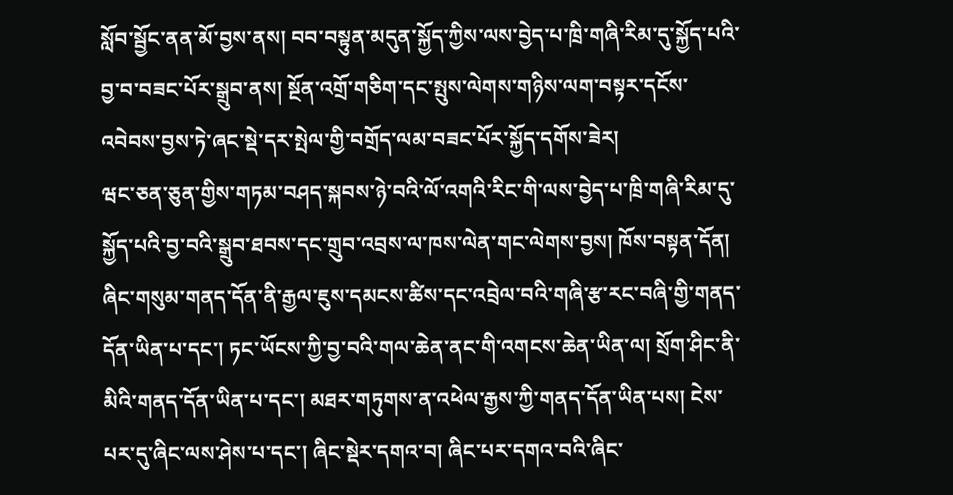སློབ་སྦྱོང་ནན་མོ་བྱས་ནས། བབ་བསྟུན་མདུན་སྐྱོད་ཀྱིས་ལས་བྱེད་པ་ཁྲི་གཞི་རིམ་དུ་སྐྱོད་པའི་བྱ་བ་བཟང་པོར་སྒྲུབ་ནས། སྔོན་འགྲོ་གཅིག་དང་སྤུས་ལེགས་གཉིས་ལག་བསྟར་དངོས་འབེབས་བྱས་ཏེ་ཞང་སྡེ་དར་སྤེལ་གྱི་བགྲོད་ལམ་བཟང་པོར་སྐྱོད་དགོས་ཟེར།
ཝང་ཅན་ཅུན་གྱིས་གཏམ་བཤད་སྐབས་ཉེ་བའི་ལོ་འགའི་རིང་གི་ལས་བྱེད་པ་ཁྲི་གཞི་རིམ་དུ་སྐྱོད་པའི་བྱ་བའི་སྒྲུབ་ཐབས་དང་གྲུབ་འབྲས་ལ་ཁས་ལེན་གང་ལེགས་བྱས། ཁོས་བསྟན་དོན། ཞིང་གསུམ་གནད་དོན་ནི་རྒྱལ་ཇུས་དམངས་ཚིས་དང་འབྲེལ་བའི་གཞི་རྩ་རང་བཞི་གྱི་གནད་དོན་ཡིན་པ་དང་། ཏང་ཡོངས་ཀྱི་བྱ་བའི་གལ་ཆེན་ནང་གི་འགངས་ཆེན་ཡིན་ལ། སྲོག་ཤིང་ནི་མིའི་གནད་དོན་ཡིན་པ་དང་། མཐར་གཏུགས་ན་འཕེལ་རྒྱས་ཀྱི་གནད་དོན་ཡིན་པས། ངེས་པར་དུ་ཞིང་ལས་ཤེས་པ་དང་། ཞིང་སྡེར་དགའ་བ། ཞིང་པར་དགའ་བའི་ཞིང་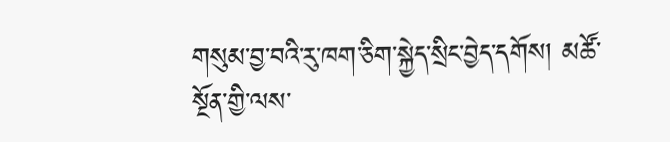གསུམ་བྱ་བའི་རུ་ཁག་ཅིག་སྐྱེད་སྲིང་བྱེད་དགོས། མཚོ་སྔོན་གྱི་ལས་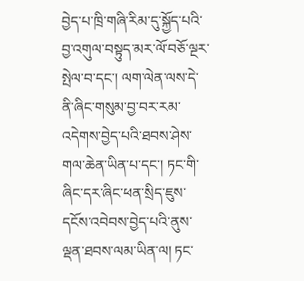བྱེད་པ་ཁྲི་གཞི་རིམ་དུ་སྐྱོད་པའི་བྱ་འགུལ་བསྟུད་མར་ལོ་བཅོ་ལྔར་སྤེལ་བ་དང་། ལག་ལེན་ལས་དེ་ནི་ཞིང་གསུམ་བྱ་བར་རམ་འདེགས་བྱེད་པའི་ཐབས་ཤེས་གལ་ཆེན་ཡིན་པ་དང་། ཏང་གི་ཞིང་དར་ཞིང་ཕན་སྲིད་ཇུས་དངོས་འབེབས་བྱེད་པའི་ནུས་ལྡན་ཐབས་ལམ་ཡིན་ལ། ཏང་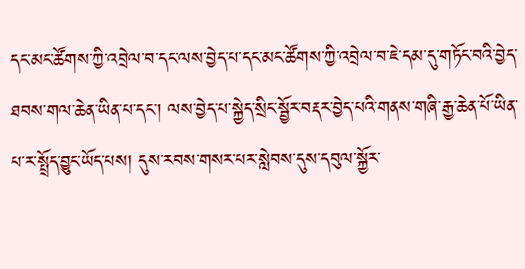དང་མང་ཚོགས་ཀྱི་འབྲེལ་བ་དང་ལས་བྱེད་པ་དང་མང་ཚོགས་ཀྱི་འབྲེལ་བ་ཇེ་དམ་དུ་གཏོང་བའི་བྱེད་ཐབས་གལ་ཆེན་ཡིན་པ་དང་། ལས་བྱེད་པ་སྐྱེད་སྲིང་སྦྱོར་བརྡར་བྱེད་པའི་གནས་གཞི་རྒྱ་ཆེན་པོ་ཡིན་པ་ར་སྤྲོད་བྱུང་ཡོད་པས། དུས་རབས་གསར་པར་སླེབས་དུས་དབུལ་སྐྱོར་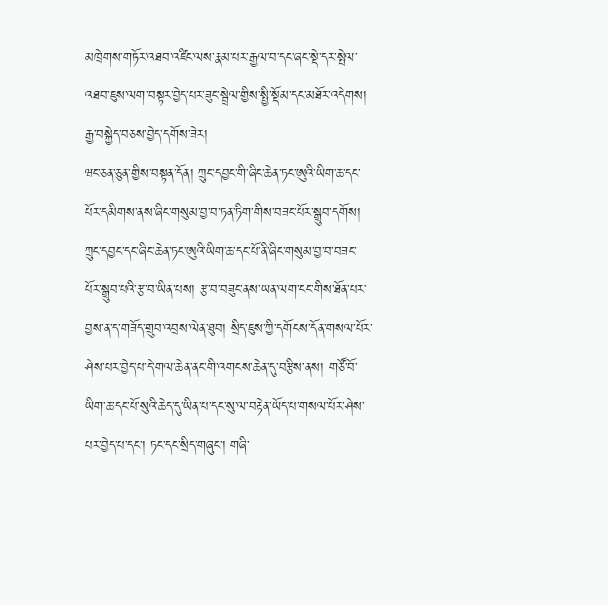མཁྲེགས་གཏོར་འཐབ་འཛིང་ལས་རྣམ་པར་རྒྱལ་བ་དང་ཞང་སྡེ་དར་སྤེལ་འཐབ་ཇུས་ལག་བསྟར་བྱེད་པར་ཟུང་སྦྲེལ་གྱིས་སྤྱི་སྡོམ་དང་མཐོར་འདེགས། རྒྱ་བསྐྱེད་བཅས་བྱེད་དགོས་ཟེར།
ཝང་ཅན་ཅུན་གྱིས་བསྟན་དོན། ཀྲུང་དབྱང་གི་ཞིང་ཆེན་ཏང་ཨུའི་ཡིག་ཆ་དང་པོར་དམིགས་ནས་ཞིང་གསུམ་བྱ་བ་ཏན་ཏིག་གིས་བཟང་པོར་སྒྲུབ་དགོས། ཀྲུང་དབྱང་དང་ཞིང་ཆེན་ཏང་ཨུའི་ཡིག་ཆ་དང་པོ་ནི་ཞིང་གསུམ་བྱ་བ་བཟང་པོར་སྒྲུབ་པའི་རྩ་བ་ཡིན་པས། རྩ་བ་བཟུང་ནས་ཡན་ལག་ངང་གིས་ཐོན་པར་བྱས་ན་ད་གཟོད་གྲུབ་འབྲས་ལེན་ཐུབ། སྲིད་ཇུས་ཀྱི་དགོངས་དོན་གསལ་པོར་ཤེས་པར་བྱེད་པ་དེ་གལ་ཆེན་ནང་གི་འགངས་ཆེན་དུ་བརྩིས་ནས། གཙོ་བོ་ཡིག་ཆ་དང་པོ་སུའི་ཆེད་དུ་ཡིན་པ་དང་སུ་ལ་བརྟེན་ཡོད་པ་གསལ་པོར་ཤེས་པར་བྱེད་པ་དང་། ཏང་དང་སྲིད་གཞུང་། གཞི་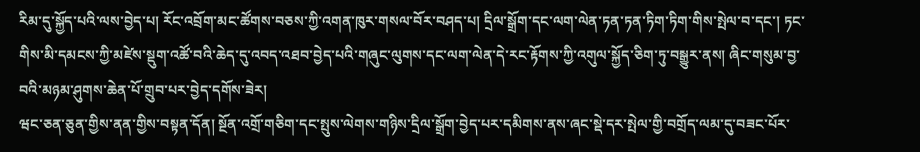རིམ་དུ་སྐྱོད་པའི་ལས་བྱེད་པ། རོང་འབྲོག་མང་ཚོགས་བཅས་ཀྱི་འགན་ཁུར་གསལ་བོར་བཤད་པ། དྲིལ་སྒྲོག་དང་ལག་ལེན་ཏན་ཏན་ཏིག་ཏིག་གིས་སྤེལ་བ་དང་། ཏང་གིས་མི་དམངས་ཀྱི་མཛེས་སྡུག་འཚོ་བའི་ཆེད་དུ་འབད་འཐབ་བྱེད་པའི་གཞུང་ལུགས་དང་ལག་ལེན་དེ་རང་རྟོགས་ཀྱི་འགུལ་སྐྱོད་ཅིག་ཏུ་བསྒྱུར་ནས། ཞིང་གསུམ་བྱ་བའི་མཉམ་ཤུགས་ཆེན་པོ་གྲུབ་པར་བྱེད་དགོས་ཟེར།
ཝང་ཅན་ཅུན་གྱིས་ནན་གྱིས་བསྟན་དོན། སྔོན་འགྲོ་གཅིག་དང་སྤུས་ལེགས་གཉིས་དྲིལ་སྒྲོག་བྱེད་པར་དམིགས་ནས་ཞང་སྡེ་དར་སྤེལ་གྱི་བགྲོད་ལམ་དུ་བཟང་པོར་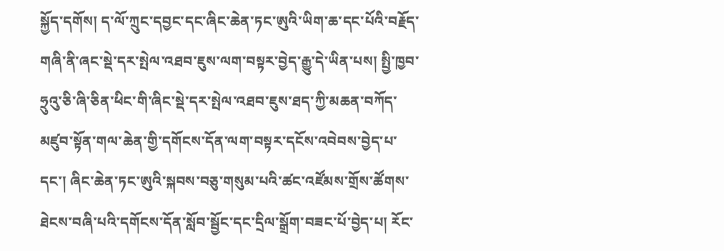སྐྱོད་དགོས། ད་ལོ་ཀྲུང་དབྱང་དང་ཞིང་ཆེན་ཏང་ཨུའི་ཡིག་ཆ་དང་པོའི་བརྗོད་གཞི་ནི་ཞང་སྡེ་དར་སྤེལ་འཐབ་ཇུས་ལག་བསྟར་བྱེད་རྒྱུ་དེ་ཡིན་པས། སྤྱི་ཁྱབ་ཧྲུའུ་ཅི་ཞི་ཅིན་ཕིང་གི་ཞིང་སྡེ་དར་སྤེལ་འཐབ་ཇུས་ཐད་ཀྱི་མཆན་བཀོད་མཛུབ་སྟོན་གལ་ཆེན་གྱི་དགོངས་དོན་ལག་བསྟར་དངོས་འབེབས་བྱེད་པ་དང་། ཞིང་ཆེན་ཏང་ཨུའི་སྐབས་བཅུ་གསུམ་པའི་ཚང་འཛོམས་གྲོས་ཚོགས་ཐེངས་བཞི་པའི་དགོངས་དོན་སློབ་སྦྱོང་དང་དྲིལ་སྒྲོག་བཟང་པོ་བྱེད་པ། རོང་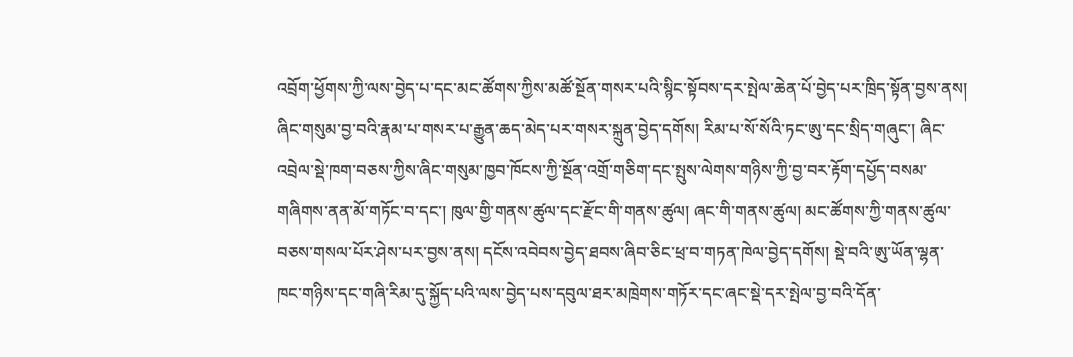འབྲོག་ཕྱོགས་ཀྱི་ལས་བྱེད་པ་དང་མང་ཚོགས་ཀྱིས་མཚོ་སྔོན་གསར་པའི་སྙིང་སྟོབས་དར་སྤེལ་ཆེན་པོ་བྱེད་པར་ཁྲིད་སྟོན་བྱས་ནས། ཞིང་གསུམ་བྱ་བའི་རྣམ་པ་གསར་པ་རྒྱུན་ཆད་མེད་པར་གསར་སྐྲུན་བྱེད་དགོས། རིམ་པ་སོ་སོའི་ཏང་ཨུ་དང་སྲིད་གཞུང་། ཞིང་འབྲེལ་སྡེ་ཁག་བཅས་ཀྱིས་ཞིང་གསུམ་ཁྱབ་ཁོངས་ཀྱི་སྔོན་འགྲོ་གཅིག་དང་སྤུས་ལེགས་གཉིས་ཀྱི་བྱ་བར་རྟོག་དཔྱོད་བསམ་གཞིགས་ནན་མོ་གཏོང་བ་དང་། ཁུལ་གྱི་གནས་ཚུལ་དང་རྫོང་གི་གནས་ཚུལ། ཞང་གི་གནས་ཚུལ། མང་ཚོགས་ཀྱི་གནས་ཚུལ་བཅས་གསལ་པོར་ཤེས་པར་བྱས་ནས། དངོས་འབེབས་བྱེད་ཐབས་ཞིབ་ཅིང་ཕྲ་བ་གཏན་ཁེལ་བྱེད་དགོས། སྡེ་བའི་ཨུ་ཡོན་ལྷན་ཁང་གཉིས་དང་གཞི་རིམ་དུ་སྐྱོད་པའི་ལས་བྱེད་པས་དབུལ་ཐར་མཁྲེགས་གཏོར་དང་ཞང་སྡེ་དར་སྤེལ་བྱ་བའི་དོན་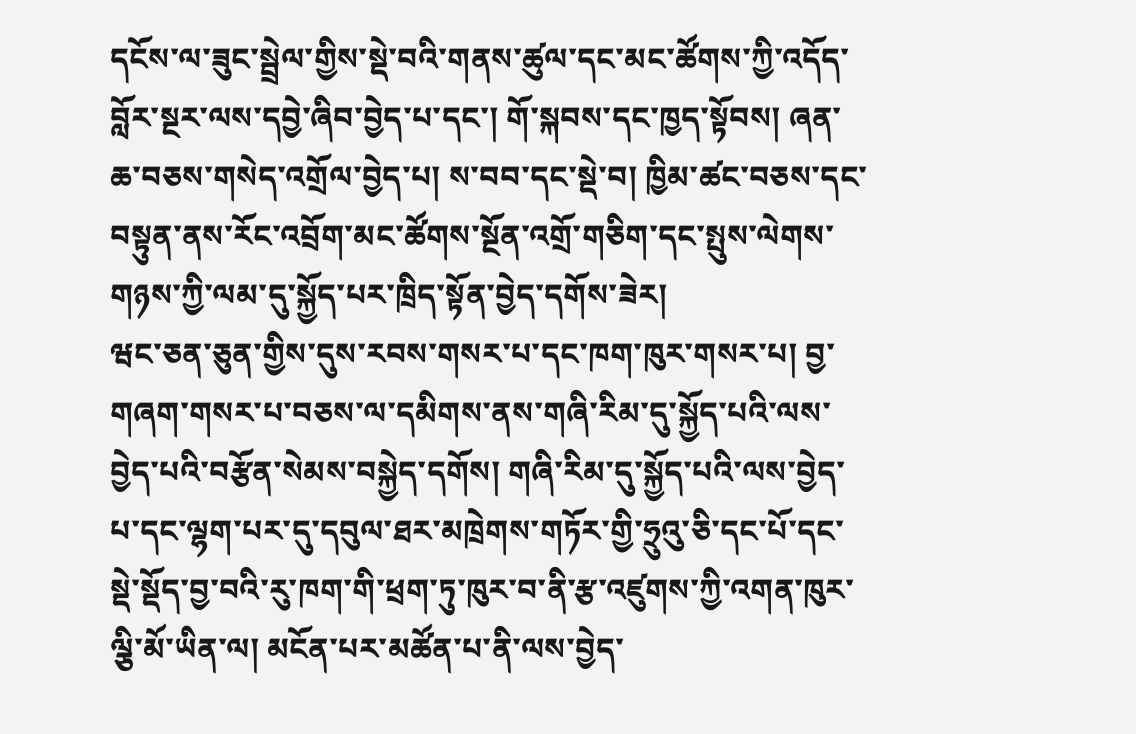དངོས་ལ་ཟུང་སྦྲེལ་གྱིས་སྡེ་བའི་གནས་ཚུལ་དང་མང་ཚོགས་ཀྱི་འདོད་བློར་སྔར་ལས་དབྱེ་ཞིབ་བྱེད་པ་དང་། གོ་སྐབས་དང་ཁྱད་སྟོབས། ཞན་ཆ་བཅས་གསེད་འགྲོལ་བྱེད་པ། ས་བབ་དང་སྡེ་བ། ཁྱིམ་ཚང་བཅས་དང་བསྟུན་ནས་རོང་འབྲོག་མང་ཚོགས་སྔོན་འགྲོ་གཅིག་དང་སྤུས་ལེགས་གཉས་ཀྱི་ལམ་དུ་སྐྱོད་པར་ཁྲིད་སྟོན་བྱེད་དགོས་ཟེར།
ཝང་ཅན་ཅུན་གྱིས་དུས་རབས་གསར་པ་དང་ཁག་ཁུར་གསར་པ། བྱ་གཞག་གསར་པ་བཅས་ལ་དམིགས་ནས་གཞི་རིམ་དུ་སྐྱོད་པའི་ལས་བྱེད་པའི་བརྩོན་སེམས་བསྐྱེད་དགོས། གཞི་རིམ་དུ་སྐྱོད་པའི་ལས་བྱེད་པ་དང་ལྷག་པར་དུ་དབུལ་ཐར་མཁྲེགས་གཏོར་གྱི་ཧྲུའུ་ཅི་དང་པོ་དང་སྡེ་སྡོད་བྱ་བའི་རུ་ཁག་གི་ཕྲག་ཏུ་ཁུར་བ་ནི་རྩ་འཛུགས་ཀྱི་འགན་ཁུར་ལྕི་མོ་ཡིན་ལ། མངོན་པར་མཚོན་པ་ནི་ལས་བྱེད་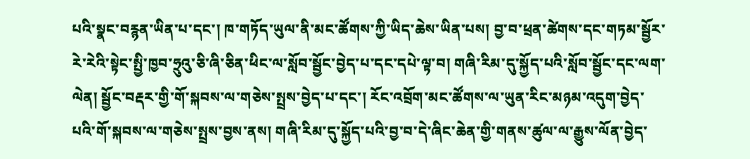པའི་སྣང་བརྙན་ཡིན་པ་དང་། ཁ་གཏོད་ཡུལ་ནི་མང་ཚོགས་ཀྱི་ཡིད་ཆེས་ཡིན་པས། བྱ་བ་ཕྲན་ཚེགས་དང་གཏམ་སྦྱོར་རེ་རེའི་སྟེང་སྤྱི་ཁྱབ་ཧྲུའུ་ཅི་ཞི་ཅིན་ཕིང་ལ་སློབ་སྦྱོང་བྱེད་པ་དང་དཔེ་ལྟ་བ། གཞི་རིམ་དུ་སྐྱོད་པའི་སློབ་སྦྱོང་དང་ལག་ལེན། སྦྱོང་བརྡར་གྱི་གོ་སྐབས་ལ་གཅེས་སྤྲས་བྱེད་པ་དང་། རོང་འབྲོག་མང་ཚོགས་ལ་ཡུན་རིང་མཉམ་འདུག་བྱེད་པའི་གོ་སྐབས་ལ་གཅེས་སྤྲས་བྱས་ནས། གཞི་རིམ་དུ་སྐྱོད་པའི་བྱ་བ་དེ་ཞིང་ཆེན་གྱི་གནས་ཚུལ་ལ་རྒྱུས་ལོན་བྱེད་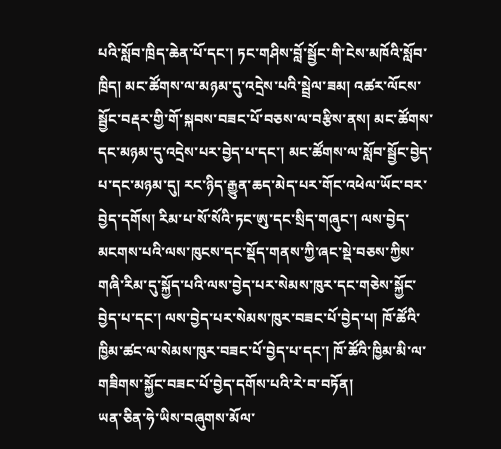པའི་སློབ་ཁྲིད་ཆེན་པོ་དང་། ཏང་གཤིས་བློ་སྦྱོང་གི་ངེས་མཁོའི་སློབ་ཁྲིད། མང་ཚོགས་ལ་མཉམ་དུ་འདྲེས་པའི་སྦྲེལ་ཟམ། འཚར་ལོངས་སྦྱོང་བརྡར་གྱི་གོ་སྐབས་བཟང་པོ་བཅས་ལ་བརྩིས་ནས། མང་ཚོགས་དང་མཉམ་དུ་འདྲེས་པར་བྱེད་པ་དང་། མང་ཚོགས་ལ་སློབ་སྦྱོང་བྱེད་པ་དང་མཉམ་དུ། རང་ཉིད་རྒྱུན་ཆད་མེད་པར་གོང་འཕེལ་ཡོང་བར་བྱེད་དགོས། རིམ་པ་སོ་སོའི་ཏང་ཨུ་དང་སྲིད་གཞུང་། ལས་བྱེད་མངགས་པའི་ལས་ཁུངས་དང་སྡོད་གནས་ཀྱི་ཞང་སྡེ་བཅས་ཀྱིས་གཞི་རིམ་དུ་སྐྱོད་པའི་ལས་བྱེད་པར་སེམས་ཁུར་དང་གཅེས་སྐྱོང་བྱེད་པ་དང་། ལས་བྱེད་པར་སེམས་ཁུར་བཟང་པོ་བྱེད་པ། ཁོ་ཚོའི་ཁྱིམ་ཚང་ལ་སེམས་ཁུར་བཟང་པོ་བྱེད་པ་དང་། ཁོ་ཚོའི་ཁྱིམ་མི་ལ་གཟིགས་སྐྱོང་བཟང་པོ་བྱེད་དགོས་པའི་རེ་བ་བཏོན།
ཡན་ཅིན་ཧེ་ཡིས་བཞུགས་མོལ་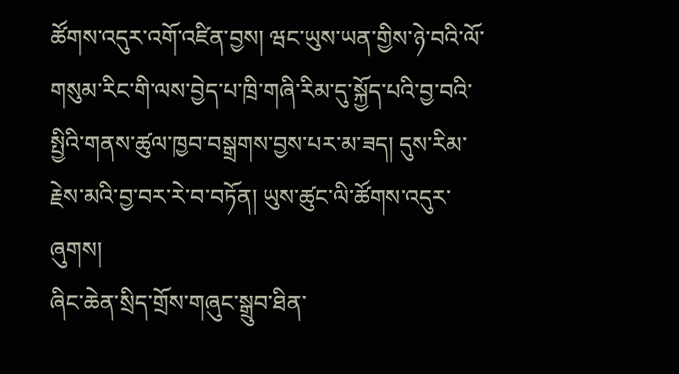ཚོགས་འདུར་འགོ་འཛིན་བྱས། ཝང་ཡུས་ཡན་གྱིས་ཉེ་བའི་ལོ་གསུམ་རིང་གི་ལས་བྱེད་པ་ཁྲི་གཞི་རིམ་དུ་སྐྱོད་པའི་བྱ་བའི་སྤྱིའི་གནས་ཚུལ་ཁྱབ་བསྒྲགས་བྱས་པར་མ་ཟད། དུས་རིམ་རྗེས་མའི་བྱ་བར་རེ་བ་བཏོན། ཡུས་ཚུང་ལི་ཚོགས་འདུར་ཞུགས།
ཞིང་ཆེན་སྲིད་གྲོས་གཞུང་སྒྲུབ་ཐིན་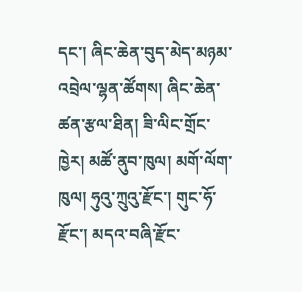དང་། ཞིང་ཆེན་བུད་མེད་མཉམ་འབྲེལ་ལྷན་ཚོགས། ཞིང་ཆེན་ཚན་རྩལ་ཐིན། ཟི་ལིང་གྲོང་ཁྱེར། མཚོ་ནུབ་ཁུལ། མགོ་ལོག་ཁུལ། ཧུའུ་ཀྲུའུ་རྫོང་། གུང་ཧོ་རྫོང་། མདའ་བཞི་རྫོང་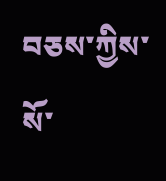བཅས་ཀྱིས་སོ་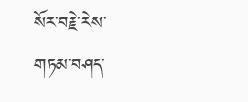སོར་བརྗེ་རེས་གཏམ་བཤད་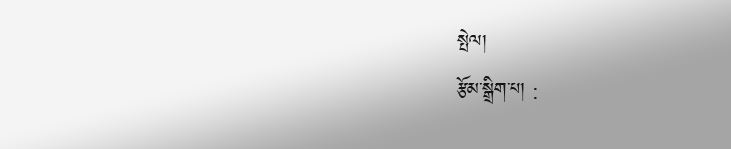སྤེལ།
རྩོམ་སྒྲིག་པ། :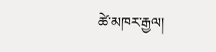ཚེ་མཁར་རྒྱལ།